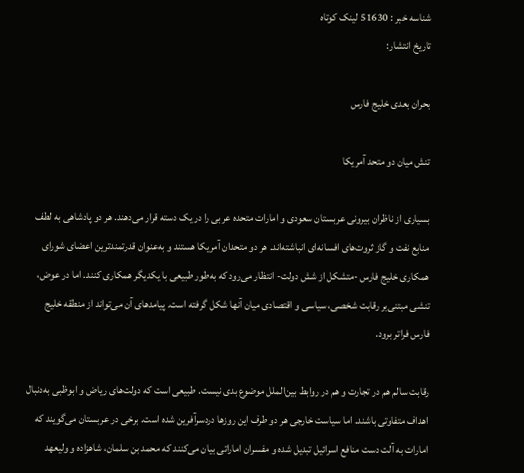شناسه خبر : 51630 لینک کوتاه
تاریخ انتشار:

بحران بعدی خلیج فارس

تنش میان دو متحد آمریکا

بسیاری از ناظران بیرونی عربستان سعودی و امارات متحده عربی را در یک دسته قرار می‌دهند. هر دو پادشاهی به لطف منابع نفت و گاز ثروت‌های افسانه‌ای انباشته‌اند. هر دو متحدان آمریکا هستند و به‌عنوان قدرتمندترین اعضای شورای همکاری خلیج فارس -متشکل از شش دولت- انتظار می‌رود که به‌طور طبیعی با یکدیگر همکاری کنند. اما در عوض، تنشی مبتنی‌بر رقابت شخصی، سیاسی و اقتصادی میان آنها شکل گرفته است. پیامدهای آن می‌تواند از منطقه خلیج فارس فراتر برود.

رقابت سالم هم در تجارت و هم در روابط بین‌الملل موضوع بدی نیست. طبیعی است که دولت‌های ریاض و ابوظبی به‌دنبال اهداف متفاوتی باشند. اما سیاست خارجی هر دو طرف این روزها دردسرآفرین شده است. برخی در عربستان می‌گویند که امارات به آلت دست منافع اسرائیل تبدیل شده و مفسران اماراتی بیان می‌کنند که محمد بن سلمان، شاهزاده و ولیعهد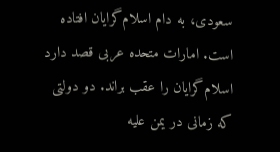سعودی، به دام اسلام‌گرایان افتاده است. امارات متحده عربی قصد دارد اسلام‌گرایان را عقب براند. دو دولتی که زمانی در‌ یمن علیه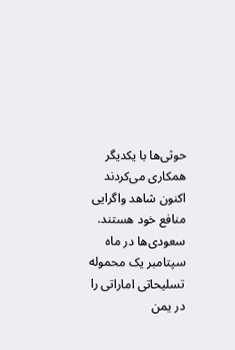حوثی‌ها با یکدیگر همکاری می‌کردند اکنون شاهد واگرایی منافع خود هستند. سعودی‌ها در ماه سپتامبر یک محموله تسلیحاتی اماراتی را در یمن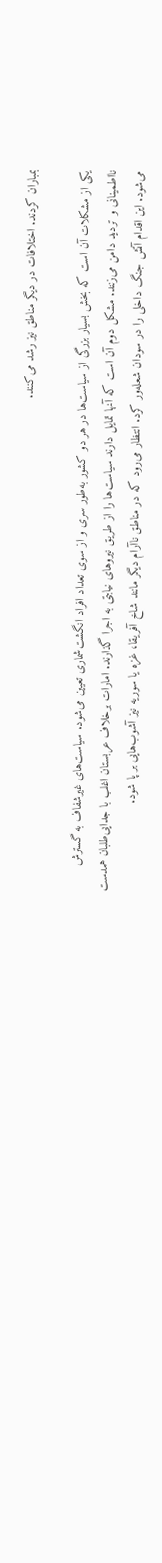بمباران کردند. اختلافات در دیگر مناطق نیز رشد می‌کنند.

یکی از مشکلات آن است که بخش بسیار بزرگی از سیاست‌ها در هر دو کشور به‌طور سری و از سوی تعداد افراد انگشت‌شماری تعیین می‌شود. سیاست‌های غیرشفاف به گسترش نااطمینانی و تردید دامن می‌زنند. مشکل دوم آن است که آنها تمایل دارند سیاست‌ها را از طریق نیروهای نیابتی به اجرا گذارند. امارات برخلاف عربستان اغلب با جدایی‌طلبان همدست می‌شود. این اقدام آتش جنگ داخلی را در سودان شعله‌ور کرد. انتظار می‌رود که در مناطق ناآرام دیگر مانند شاخ آفریقا، غزه یا سوریه نیز آشوب‌هایی بر پا شود.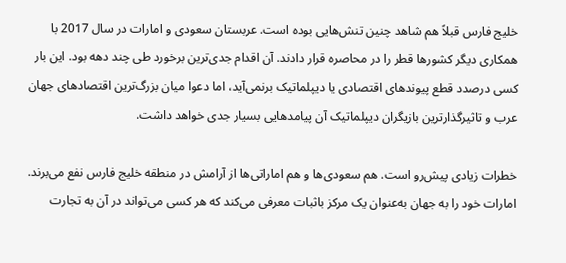خلیج فارس قبلاً هم شاهد چنین تنش‌هایی بوده است. عربستان سعودی و امارات در سال 2017 با همکاری دیگر کشورها قطر را در محاصره قرار دادند. آن اقدام جدی‌ترین برخورد طی چند دهه بود. این بار کسی درصدد قطع پیوندهای اقتصادی یا دیپلماتیک برنمی‌آید، اما دعوا میان بزرگ‌ترین اقتصادهای جهان عرب و تاثیر‌گذارترین بازیگران دیپلماتیک آن پیامدهایی بسیار جدی خواهد داشت.

خطرات زیادی پیش‌رو است. هم سعودی‌ها و هم اماراتی‌ها از آرامش در منطقه خلیج فارس نفع می‌برند. امارات خود را به جهان به‌عنوان یک مرکز باثبات معرفی می‌کند که هر کسی می‌تواند در آن به تجارت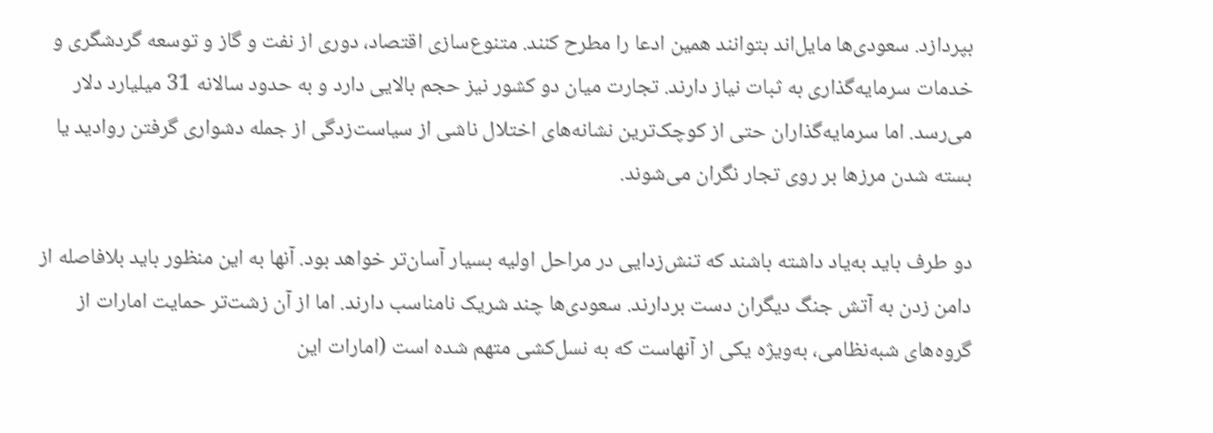بپردازد. سعودی‌ها مایل‌اند بتوانند همین ادعا را مطرح کنند. متنوع‌سازی اقتصاد، دوری از نفت و گاز و توسعه گردشگری و خدمات سرمایه‌گذاری به ثبات نیاز دارند. تجارت میان دو کشور نیز حجم بالایی دارد و به حدود سالانه 31 میلیارد دلار می‌رسد. اما سرمایه‌گذاران حتی از کوچک‌ترین نشانه‌های اختلال ناشی از سیاست‌زدگی از جمله دشواری گرفتن روادید یا بسته شدن مرزها بر روی تجار نگران می‌شوند.

دو طرف باید به‌یاد داشته باشند که تنش‌زدایی در مراحل اولیه بسیار آسان‌تر خواهد بود. آنها به این منظور باید بلافاصله از دامن زدن به آتش جنگ دیگران دست بردارند. سعودی‌ها چند شریک نامناسب دارند. اما از آن زشت‌تر حمایت امارات از گروه‌های شبه‌نظامی، به‌ویژه یکی از آنهاست که به نسل‌کشی متهم شده است (امارات این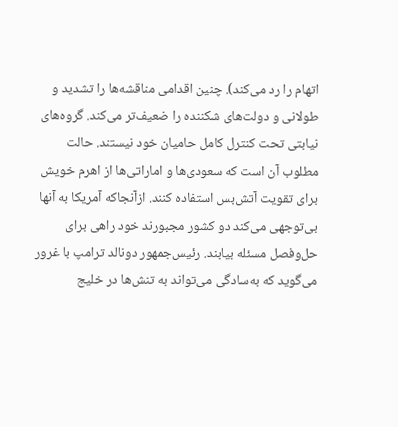اتهام را رد می‌کند). چنین اقدامی مناقشه‌ها را تشدید و طولانی و دولت‌های شکننده را ضعیف‌تر می‌کند. گروه‌های نیابتی تحت کنترل کامل حامیان خود نیستند. حالت مطلوب آن است که سعودی‌ها و اماراتی‌ها از اهرم خویش برای تقویت آتش‌بس استفاده کنند. از‌آنجاکه آمریکا به آنها بی‌توجهی می‌کند دو کشور مجبورند خود راهی برای حل‌وفصل مسئله بیابند. رئیس‌جمهور دونالد ترامپ با غرور می‌گوید که به‌سادگی می‌تواند به تنش‌ها در خلیج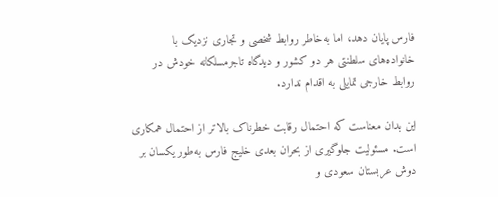فارس پایان دهد، اما به‌خاطر روابط شخصی و تجاری نزدیک با خانواده‌های سلطنتی هر دو کشور و دیدگاه تاجرمسلکانه خودش در روابط خارجی تمایلی به اقدام ندارد.

این بدان معناست که احتمال رقابت خطرناک بالاتر از احتمال همکاری است. مسئولیت جلوگیری از بحران بعدی خلیج فارس به‌طور یکسان بر دوش عربستان سعودی و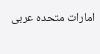امارات متحده عربی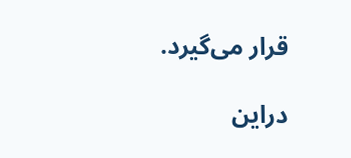قرار می‌گیرد.

دراین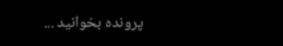پرونده بخوانید ...